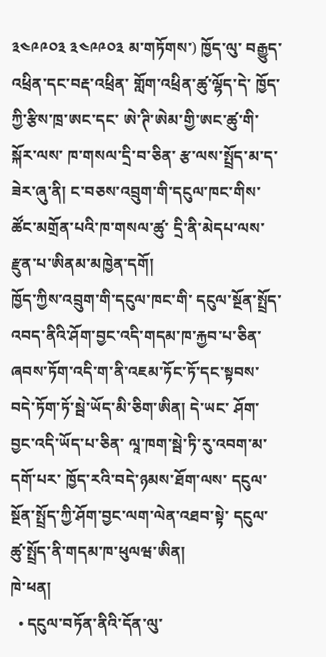༣༤༩༩༠༣ ༣༤༩༩༠༣ མ་གཏོགས་) ཁྱོད་ལུ་ བརྒྱུད་འཕྲིན་དང་བརྡ་འཕྲིན་ གློག་འཕྲིན་ཚུ་ལྷོད་དེ་ ཁྱོད་ཀྱི་རྩིས་ཁྲ་ཨང་དང་ ཨེ་ཊི་ཨེམ་གྱི་ཨང་ཚུ་གི་སྐོར་ལས་ ཁ་གསལ་དྲི་བ་ཅིན་ རྩ་ལས་སྤྲོད་མ་ད་ཟེར་ཞུ་ནི། ང་བཅས་འབྲུག་གི་དངུལ་ཁང་གིས་ ཚོང་མགྲོན་པའི་ཁ་གསལ་ཚུ་ དྲི་ནི་མེདཔ་ལས་ རྫུན་པ་ཨིནམ་མཁྱེན་དགོ།
ཁྱོད་ཀྱིས་འབྲུག་གི་དངུལ་ཁང་གི་ དངུལ་སྔོན་སྤྲོད་འབད་ནིའི་ཤོག་བྱང་འདི་གདམ་ཁ་རྐྱབ་པ་ཅིན་ ཞབས་ཏོག་འདི་ག་ནི་འཇམ་ཏོང་ཏོ་དང་སྟབས་བདེ་ཏོག་ཏོ་སྦེ་ཡོད་མི་ཅིག་ཨིན། དེ་ཡང་ ཤོག་བྱང་འདི་ཡོད་པ་ཅིན་ ལཱ་ཁག་སྦེ་ཏི་རུ་འབག་མ་དགོ་པར་ ཁྱོད་རའི་བདེ་ཉམས་ཐོག་ལས་ དངུལ་སྔོན་སྤྲོད་ཀྱི་ཤོག་བྱང་ལག་ལེན་འཐབ་སྟེ་ དངུལ་ཚུ་སྤྲོད་ནི་གདམ་ཁ་ཕུལཝ་ཨིན།
ཁེ་ཕན།
  • དངུལ་བཏོན་ནིའི་དོན་ལུ་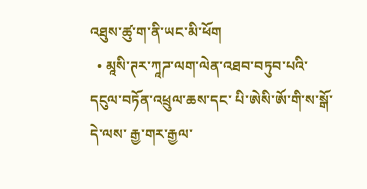འཐུས་ཚུ་ག་ནི་ཡང་མི་ཕོག
  • མཱསི་ཊར་ཀཱཌ་ལག་ལེན་འཐབ་བཏུབ་པའི་ དངུལ་བཏོན་འཕྲུལ་ཆས་དང་ པི་ཨེསི་ཨོ་གི་ས་སྒོ་ དེ་ལས་ རྒྱ་གར་རྒྱལ་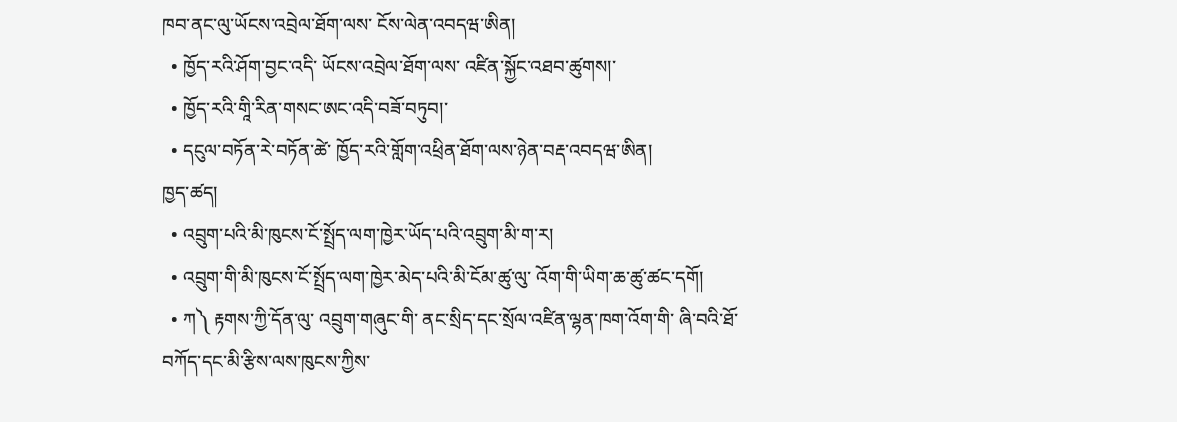ཁབ་ནང་ལུ་ཡོངས་འབྲེལ་ཐོག་ལས་ ངོས་ལེན་འབདཝ་ཨིན།
  • ཁྱོད་རའི་ཤོག་བྱང་འདི་ ཡོངས་འབྲེལ་ཐོག་ལས་ འཛིན་སྐྱོང་འཐབ་ཚུགས།་
  • ཁྱོད་རའི་གཱི་རིན་གསང་ཨང་འདི་བཟོ་བཏུབ།་
  • དངུལ་བཏོན་རེ་བཏོན་ཚེ་ ཁྱོད་རའི་གློག་འཕྲིན་ཐོག་ལས་ཉེན་བརྡ་འབདཝ་ཨིན།
ཁྱད་ཚད།
  • འབྲུག་པའི་མི་ཁུངས་ངོ་སྤྲོད་ལག་ཁྱེར་ཡོད་པའི་འབྲུག་མི་ག་ར།
  • འབྲུག་གི་མི་ཁུངས་ངོ་སྤྲོད་ལག་ཁྱེར་མེད་པའི་མི་ངོམ་ཚུ་ལུ་ འོག་གི་ཡིག་ཆ་ཚུ་ཚང་དགོ།
  • ཀ༽ རྟགས་ཀྱི་དོན་ལུ་ འབྲུག་གཞུང་གི་ ནང་སྲིད་དང་སྲོལ་འཛིན་ལྷན་ཁག་འོག་གི་ ཞི་བའི་ཐོ་བཀོད་དང་མི་རྩིས་ལས་ཁུངས་ཀྱིས་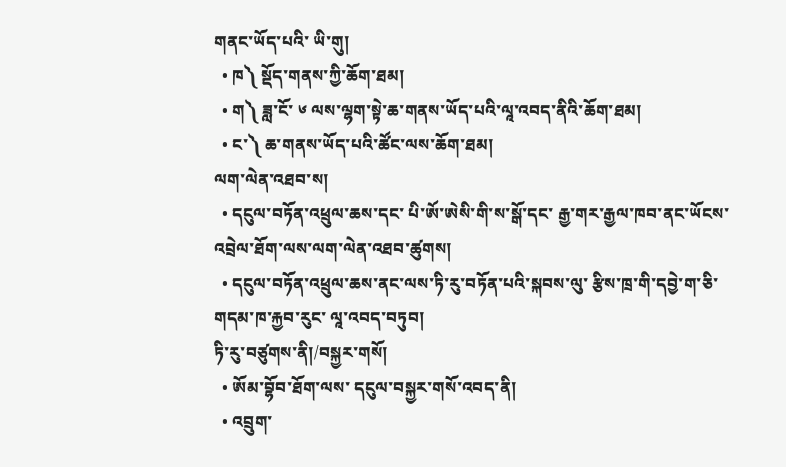གནང་ཡོད་པའི་ ཡི་གུ།
  • ཁ༽ སྡོད་གནས་ཀྱི་ཆོག་ཐམ།
  • ག༽ ཟླ་ངོ་ ༦ ལས་ལྷག་སྟེ་ཆ་གནས་ཡོད་པའི་ལཱ་འབད་ནིའི་ཆོག་ཐམ།
  • ང་༽ ཆ་གནས་ཡོད་པའི་ཚོང་ལས་ཆོག་ཐམ།
ལག་ལེན་འཐབ་ས།
  • དངུལ་བཏོན་འཕྲུལ་ཆས་དང་ པི་ཨོ་ཨེསི་གི་ས་སྒོ་དང་ རྒྱ་གར་རྒྱལ་ཁབ་ནང་ཡོངས་འབྲེལ་ཐོག་ལས་ལག་ལེན་འཐབ་ཚུགས།
  • དངུལ་བཏོན་འཕྲུལ་ཆས་ནང་ལས་ཏི་རུ་བཏོན་པའི་སྐབས་ལུ་ རྩིས་ཁྲ་གི་དབྱེ་ག་ཅི་གདམ་ཁ་རྐྱབ་རུང་ ལཱ་འབད་བཏུབ།
ཏི་རུ་བཙུགས་ནི།/བསྐྱར་གསོ།
  • ཨོམ་བྷོབ་ཐོག་ལས་ དངུལ་བསྐྱར་གསོ་འབད་ནི།
  • འབྲུག་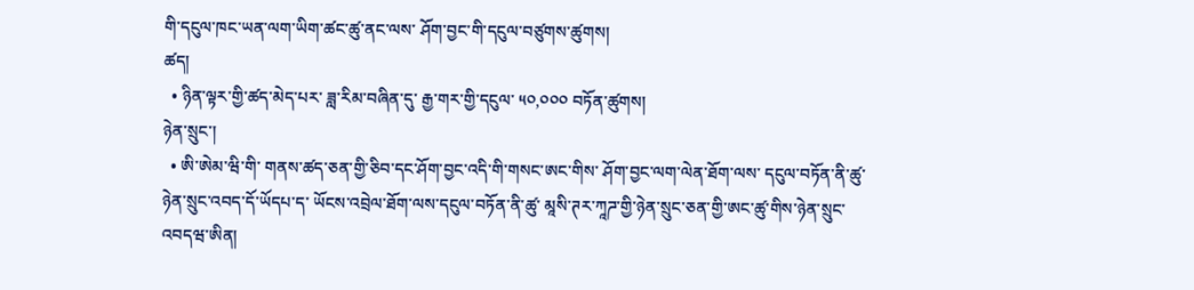གི་དངུལ་ཁང་ཡན་ལག་ཡིག་ཚང་ཚུ་ནང་ལས་ ཤོག་བྱང་གི་དངུལ་བཙུགས་ཚུགས།
ཚད།
  • ཉིན་ལྟར་གྱི་ཚད་མེད་པར་ ཟླ་རིམ་བཞིན་དུ་ རྒྱ་གར་གྱི་དངུལ་ ༥༠,༠༠༠ བཏོན་ཚུགས།
ཉེན་སྲུང་།
  • ཨི་ཨེམ་ཝི་གི་ གནས་ཚད་ཅན་གྱི་ཅིབ་དང་ཤོག་བྱང་འདི་གི་གསང་ཨང་གིས་ ཤོག་བྱང་ལག་ལེན་ཐོག་ལས་ དངུལ་བཏོན་ནི་ཚུ་ཉེན་སྲུང་འབད་དོ་ཡོདཔ་ད་ ཡོངས་འབྲེལ་ཐོག་ལས་དངུལ་བཏོན་ནི་ཚུ་ མཱསི་ཊར་ཀཱཌ་གྱི་ཉེན་སྲུང་ཅན་གྱི་ཨང་ཚུ་གིས་ཉེན་སྲུང་འབདཝ་ཨིན།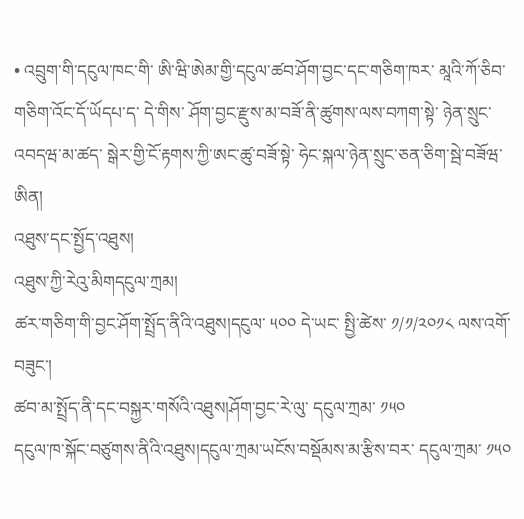• འབྲུག་གི་དངུལ་ཁང་གི་ ཨི་ཝི་ཨེམ་གྱི་དངུལ་ཚབ་ཤོག་བྱང་དང་གཅིག་ཁར་ མཱའི་ཀོ་ཅིབ་གཅིག་འོང་དོ་ཡོདཔ་ད་ དེ་གིས་ ཤོག་བྱང་རྫུས་མ་བཟོ་ནི་ཚུགས་ལས་བཀག་སྟེ་ ཉེན་སྲུང་འབདཝ་མ་ཚད་ སྒེར་གྱི་ངོ་རྟགས་ཀྱི་ཨང་ཚུ་བཟོ་སྟེ་ ཧེང་སྐལ་ཉེན་སྲུང་ཅན་ཅིག་སྦེ་བཟོཝ་ཨིན།
འཐུས་དང་སྤྱོད་འཐུས།
འཐུས་ཀྱི་རེའུ་མིགདངུལ་ཀྲམ།
ཚར་གཅིག་གི་བྱང་ཤོག་སྤྲོད་ནིའི་འཐུས།དངུལ་ ༥༠༠ དེ་ཡང་ སྤྱི་ཚེས་ ༡/༡/༢༠༡༨ ལས་འགོ་བཟུང་།
ཚབ་མ་སྤྲོད་ནི་དང་བསྐྱར་གསོའི་འཐུས།ཤོག་བྱང་རེ་ལུ་ དངུལ་ཀྲམ་ ༡༥༠
དངུལ་ཁ་སྐོང་བཙུགས་ནིའི་འཐུས།དངུལ་ཀྲམ་ཡངོས་བསྡོམས་མ་རྩིས་བར་ དངུལ་ཀྲམ་ ༡༥༠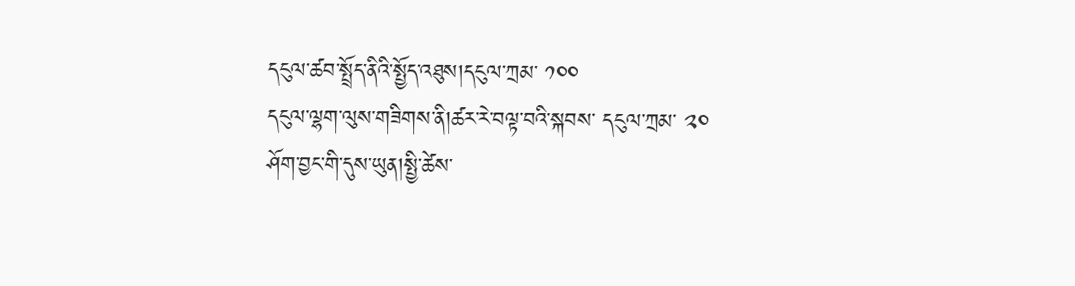དངུལ་ཚབ་སྤྲོད་ནིའི་སྤྱོད་འཐུས།དངུལ་ཀྲམ་ ༡༠༠
དངུལ་ལྷག་ལུས་གཟིགས་ནི།ཚར་རེ་བལྟ་བའི་སྐབས་ དངུལ་ཀྲམ་ ༢༠
ཤོག་བྱང་གི་དུས་ཡུན།སྤྱི་ཚེས་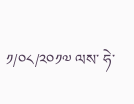༡/༠༨/༢༠༡༧ ལས་ ཧེ་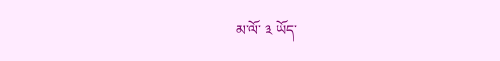མ་ལོ་ ༣ ཡོད་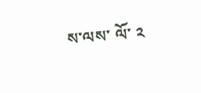ས་ལས་ ལོ་ ༢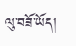ལུ་བཟོ་ཡོད།